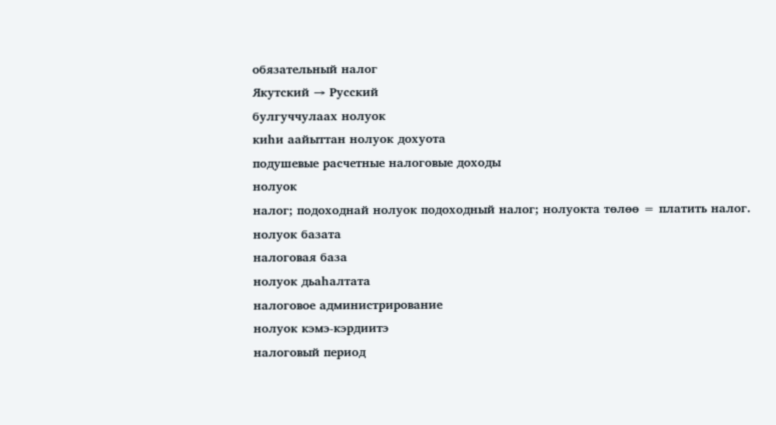обязательный налог
Якутский → Русский
булгуччулаах нолуок
киһи аайыттан нолуок дохуота
подушевые расчетные налоговые доходы
нолуок
налог; подоходнай нолуок подоходный налог; нолуокта төлөө = платить налог.
нолуок базата
налоговая база
нолуок дьаһалтата
налоговое администрирование
нолуок кэмэ-кэрдиитэ
налоговый период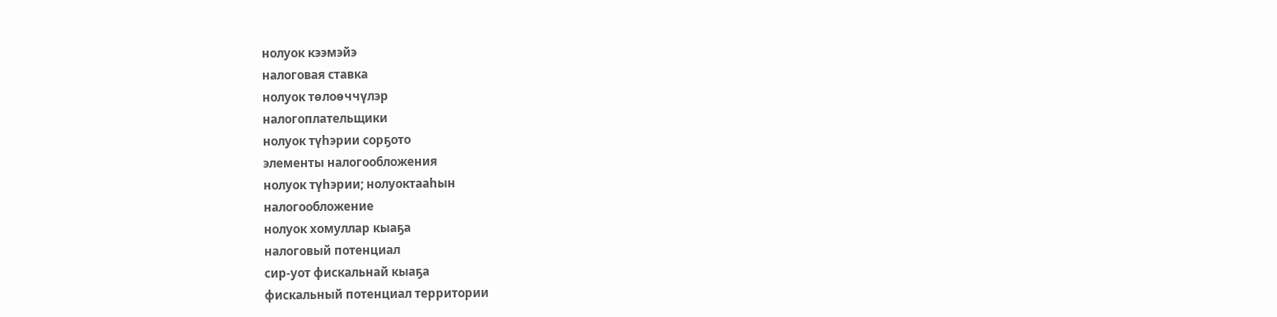нолуок кээмэйэ
налоговая ставка
нолуок төлоөччүлэр
налогоплательщики
нолуок түһэрии сорҕото
элементы налогообложения
нолуок түһэрии; нолуоктааһын
налогообложение
нолуок хомуллар кыаҕа
налоговый потенциал
сир-уот фискальнай кыаҕа
фискальный потенциал территории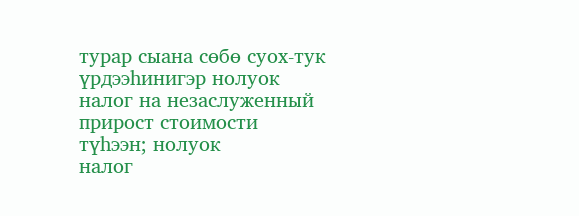турар сыана сөбө суох-тук үрдээһинигэр нолуок
налог на незаслуженный прирост стоимости
түһээн; нолуок
налог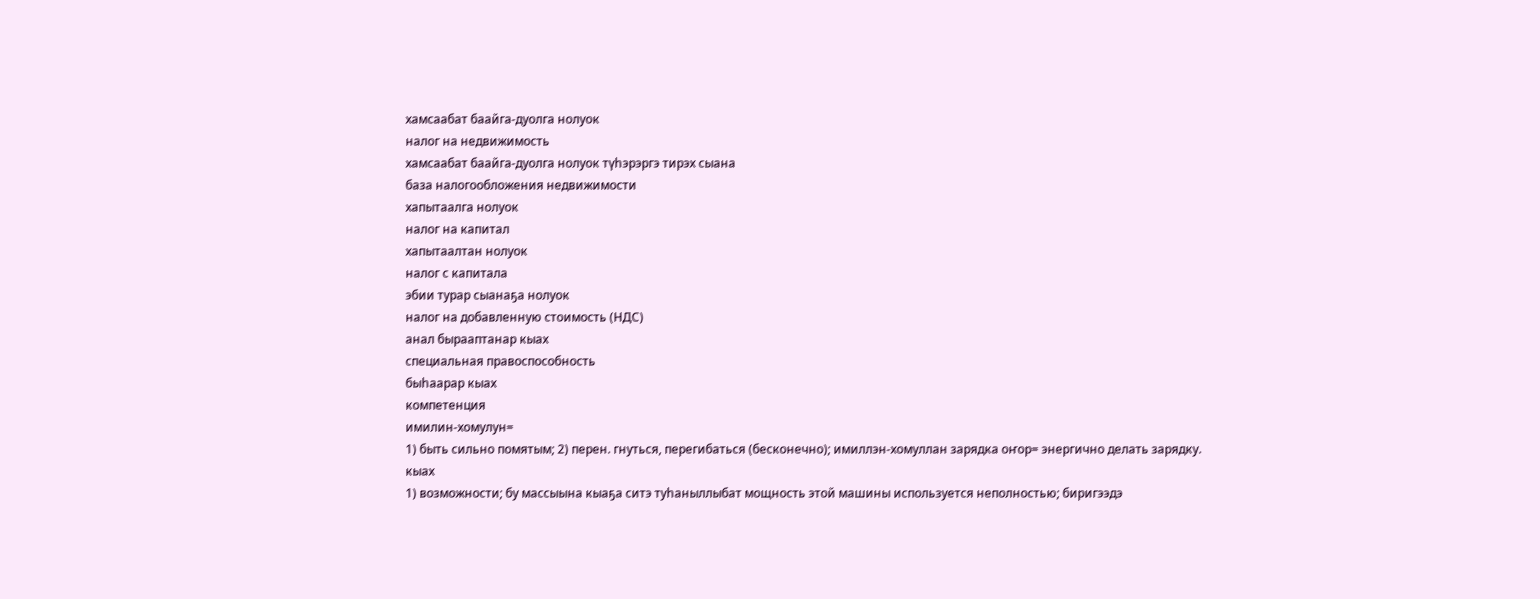хамсаабат баайга-дуолга нолуок
налог на недвижимость
хамсаабат баайга-дуолга нолуок түһэрэргэ тирэх сыана
база налогообложения недвижимости
хапытаалга нолуок
налог на капитал
хапытаалтан нолуок
налог с капитала
эбии турар сыанаҕа нолуок
налог на добавленную стоимость (НДС)
анал бырааптанар кыах
специальная правоспособность
быһаарар кыах
компетенция
имилин-хомулун=
1) быть сильно помятым; 2) перен. гнуться, перегибаться (бесконечно); имиллэн-хомуллан зарядка оҥор= энергично делать зарядку.
кыах
1) возможности; бу массыына кыаҕа ситэ туһаныллыбат мощность этой машины используется неполностью; биригээдэ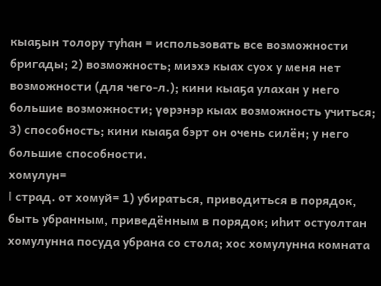кыаҕын толору туһан = использовать все возможности бригады; 2) возможность; миэхэ кыах суох у меня нет возможности (для чего-л.); кини кыаҕа улахан у него большие возможности; үөрэнэр кыах возможность учиться; 3) способность; кини кыаҕа бэрт он очень силён; у него большие способности.
хомулун=
I страд. от хомуй= 1) убираться, приводиться в порядок, быть убранным, приведённым в порядок; иһит остуолтан хомулунна посуда убрана со стола; хос хомулунна комната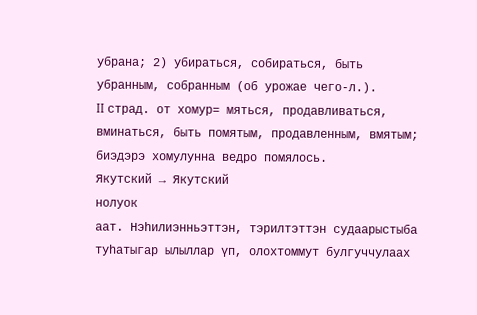убрана; 2) убираться, собираться, быть убранным, собранным (об урожае чего-л.).
II страд. от хомур= мяться, продавливаться, вминаться, быть помятым, продавленным, вмятым; биэдэрэ хомулунна ведро помялось.
Якутский → Якутский
нолуок
аат. Нэһилиэнньэттэн, тэрилтэттэн судаарыстыба туһатыгар ылыллар үп, олохтоммут булгуччулаах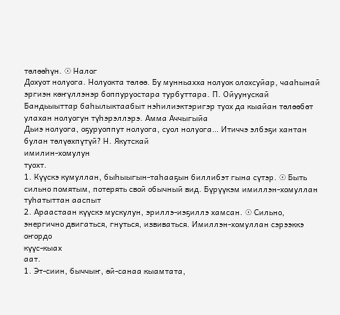төлөөһүн. ☉ Налог
Дохуот нолуога. Нолуокта төлөө. Бу мунньахха нолуок олохсуйар, чааһынай эргиэн көҥүллэнэр боппуруостара турбуттара. П. Ойуунускай
Бандьыыттар баһылыктаабыт нэһилиэктэригэр туох да кыайан төлөөбөт улахан нолуогун түһэрэллэрэ. Амма Аччыгыйа
Дьиэ нолуога, оҕуруоппут нолуога, суол нолуога… Итиччэ элбэҕи хантан булан төлүөхпүтүй? Н. Якутскай
имилин-хомулун
туохт.
1. Күүскэ кумуллан, быһыыгын-таһааҕын биллибэт гына сүтэр. ☉ Быть сильно помятым, потерять свой обычный вид. Бүрүүкэм имиллэн-хомуллан туһатыттан ааспыт
2. Араастаан күүскэ мускулун, эриллэ-иэҕиллэ хамсан. ☉ Сильно, энергично двигаться, гнуться, извиваться. Имиллэн-хомуллан сэрээккэ оҥордо
күүс-кыах
аат.
1. Эт-сиин, быччыҥ, өй-санаа кыамтата,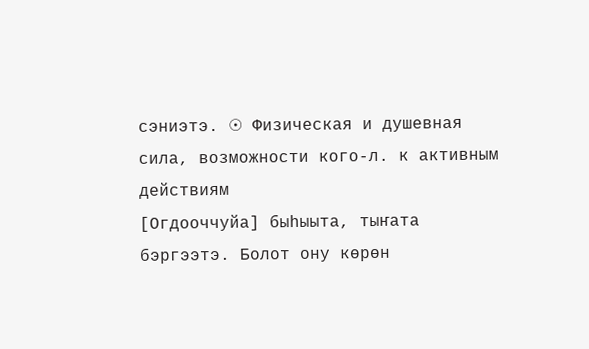сэниэтэ. ☉ Физическая и душевная сила, возможности кого-л. к активным действиям
[Огдооччуйа] быһыыта, тыҥата бэргээтэ. Болот ону көрөн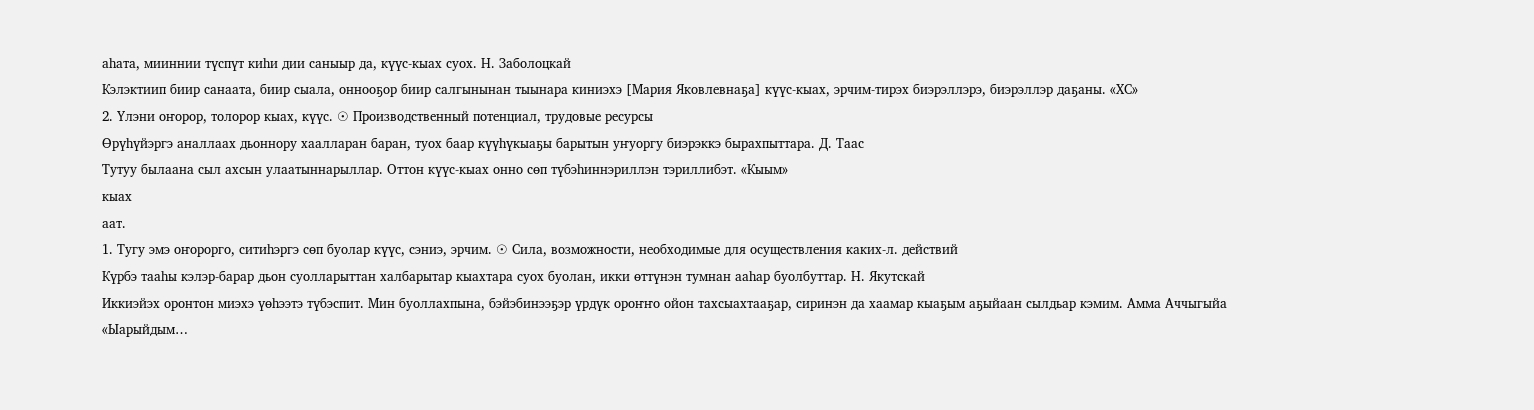аһата, мииннии түспүт киһи дии саныыр да, күүс-кыах суох. Н. Заболоцкай
Кэлэктиип биир санаата, биир сыала, оннооҕор биир салгынынан тыынара киниэхэ [Мария Яковлевнаҕа] күүс-кыах, эрчим-тирэх биэрэллэрэ, биэрэллэр даҕаны. «ХС»
2. Үлэни оҥорор, толорор кыах, күүс. ☉ Производственный потенциал, трудовые ресурсы
Өрүһүйэргэ аналлаах дьоннору хаалларан баран, туох баар күүһүкыаҕы барытын уҥуоргу биэрэккэ бырахпыттара. Д. Таас
Тутуу былаана сыл ахсын улаатыннарыллар. Оттон күүс-кыах онно сөп түбэһиннэриллэн тэриллибэт. «Кыым»
кыах
аат.
1. Тугу эмэ оҥорорго, ситиһэргэ сөп буолар күүс, сэниэ, эрчим. ☉ Сила, возможности, необходимые для осуществления каких-л. действий
Күрбэ тааһы кэлэр-барар дьон суолларыттан халбарытар кыахтара суох буолан, икки өттүнэн тумнан ааһар буолбуттар. Н. Якутскай
Иккиэйэх оронтон миэхэ үөһээтэ түбэспит. Мин буоллахпына, бэйэбинээҕэр үрдүк ороҥҥо ойон тахсыахтааҕар, сиринэн да хаамар кыаҕым аҕыйаан сылдьар кэмим. Амма Аччыгыйа
«Ыарыйдым…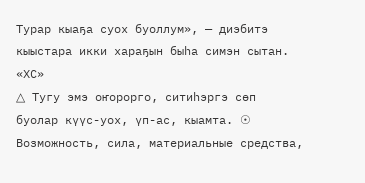Турар кыаҕа суох буоллум», — диэбитэ кыыстара икки хараҕын быһа симэн сытан. «ХС»
△ Тугу эмэ оҥорорго, ситиһэргэ сөп буолар күүс-уох, үп-ас, кыамта. ☉ Возможность, сила, материальные средства,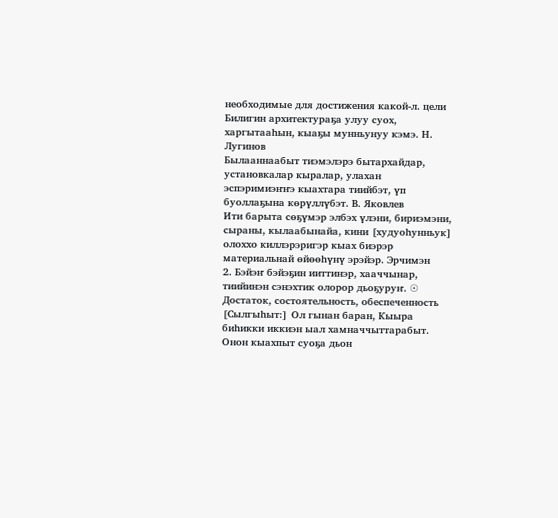необходимые для достижения какой-л. цели
Билигин архитектураҕа улуу суох, харгытааһын, кыаҕы мунньунуу кэмэ. Н. Лугинов
Былааннаабыт тиэмэлэрэ бытархайдар, установкалар кыралар, улахан эспэримиэҥҥэ кыахтара тиийбэт, үп буоллаҕына көрүллүбэт. В. Яковлев
Ити барыта сөҕүмэр элбэх үлэни, бириэмэни, сыраны, кылаабынайа, кини [худуоһунньук] олоххо киллэрэригэр кыах биэрэр материальнай өйөөһүнү эрэйэр. Эрчимэн
2. Бэйэҥ бэйэҕин ииттинэр, хааччынар, тиийинэн сэнэхтик олорор дьоҕуруҥ. ☉ Достаток, состоятельность, обеспеченность
[Сылгыһыт:] Ол гынан баран, Кыыра биһикки иккиэн ыал хамначчыттарабыт. Онон кыахпыт суоҕа дьон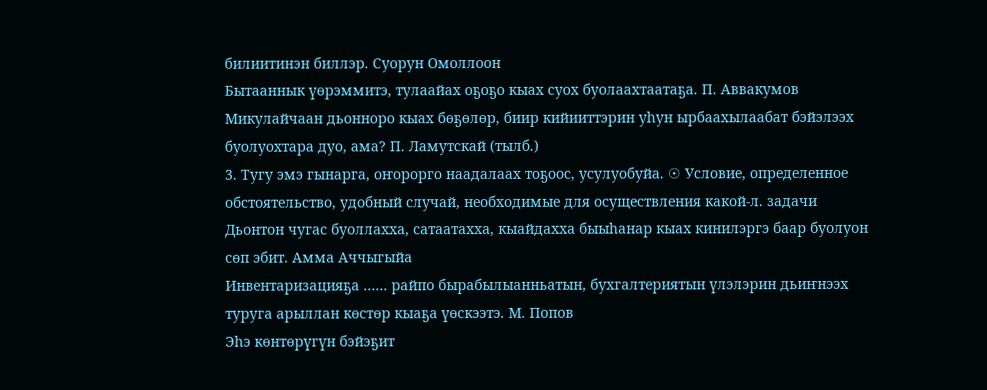билиитинэн биллэр. Суорун Омоллоон
Бытааннык үөрэммитэ, тулаайах оҕоҕо кыах суох буолаахтаатаҕа. П. Аввакумов
Микулайчаан дьонноро кыах бөҕөлөр, биир кийииттэрин уһун ырбаахылаабат бэйэлээх буолуохтара дуо, ама? П. Ламутскай (тылб.)
3. Тугу эмэ гынарга, оҥорорго наадалаах тоҕоос, усулуобуйа. ☉ Условие, определенное обстоятельство, удобный случай, необходимые для осуществления какой-л. задачи
Дьонтон чугас буоллахха, сатаатахха, кыайдахха быыһанар кыах кинилэргэ баар буолуон сөп эбит. Амма Аччыгыйа
Инвентаризацияҕа …… райпо бырабылыанньатын, бухгалтериятын үлэлэрин дьиҥнээх туруга арыллан көстөр кыаҕа үөскээтэ. М. Попов
Эһэ көнтөрүгүн бэйэҕит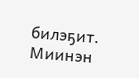билэҕит. Миинэн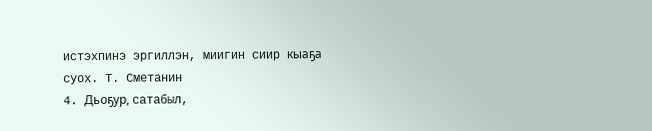истэхпинэ эргиллэн, миигин сиир кыаҕа суох. Т. Сметанин
4. Дьоҕур, сатабыл,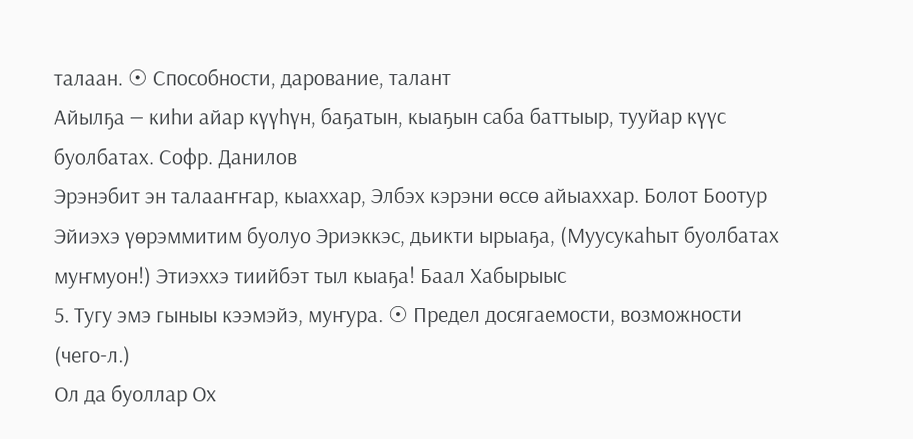талаан. ☉ Способности, дарование, талант
Айылҕа — киһи айар күүһүн, баҕатын, кыаҕын саба баттыыр, тууйар күүс буолбатах. Софр. Данилов
Эрэнэбит эн талааҥҥар, кыаххар, Элбэх кэрэни өссө айыаххар. Болот Боотур
Эйиэхэ үөрэммитим буолуо Эриэккэс, дьикти ырыаҕа, (Муусукаһыт буолбатах муҥмуон!) Этиэххэ тиийбэт тыл кыаҕа! Баал Хабырыыс
5. Тугу эмэ гыныы кээмэйэ, муҥура. ☉ Предел досягаемости, возможности (чего-л.)
Ол да буоллар Ох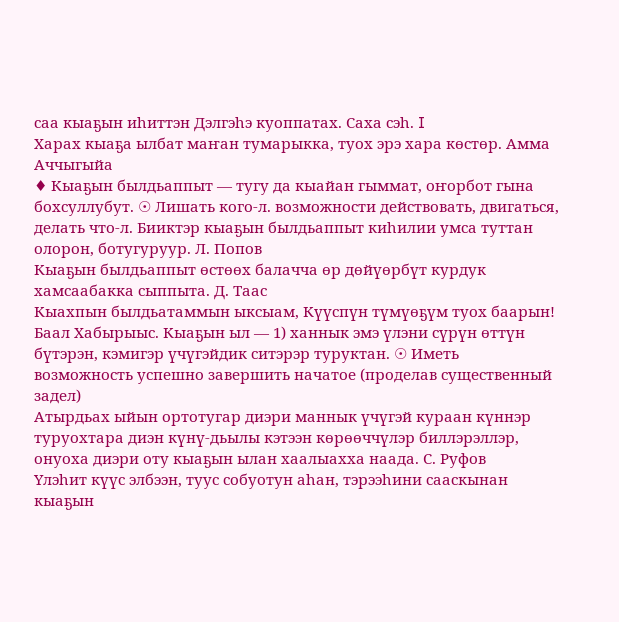саа кыаҕын иһиттэн Дэлгэһэ куоппатах. Саха сэһ. I
Харах кыаҕа ылбат маҥан тумарыкка, туох эрэ хара көстөр. Амма Аччыгыйа
♦ Кыаҕын былдьаппыт — тугу да кыайан гыммат, оҥорбот гына бохсуллубут. ☉ Лишать кого-л. возможности действовать, двигаться, делать что-л. Бииктэр кыаҕын былдьаппыт киһилии умса туттан олорон, ботугуруур. Л. Попов
Кыаҕын былдьаппыт өстөөх балачча өр дөйүөрбүт курдук хамсаабакка сыппыта. Д. Таас
Кыахпын былдьатаммын ыксыам, Күүспүн түмүөҕүм туох баарын! Баал Хабырыыс. Кыаҕын ыл — 1) ханнык эмэ үлэни сүрүн өттүн бүтэрэн, кэмигэр үчүгэйдик ситэрэр туруктан. ☉ Иметь возможность успешно завершить начатое (проделав существенный задел)
Атырдьах ыйын ортотугар диэри маннык үчүгэй кураан күннэр туруохтара диэн күнү-дьылы кэтээн көрөөччүлэр биллэрэллэр, онуоха диэри оту кыаҕын ылан хаалыахха наада. С. Руфов
Үлэһит күүс элбээн, туус собуотун аһан, тэрээһини сааскынан кыаҕын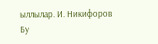ыллылар. И. Никифоров
Бу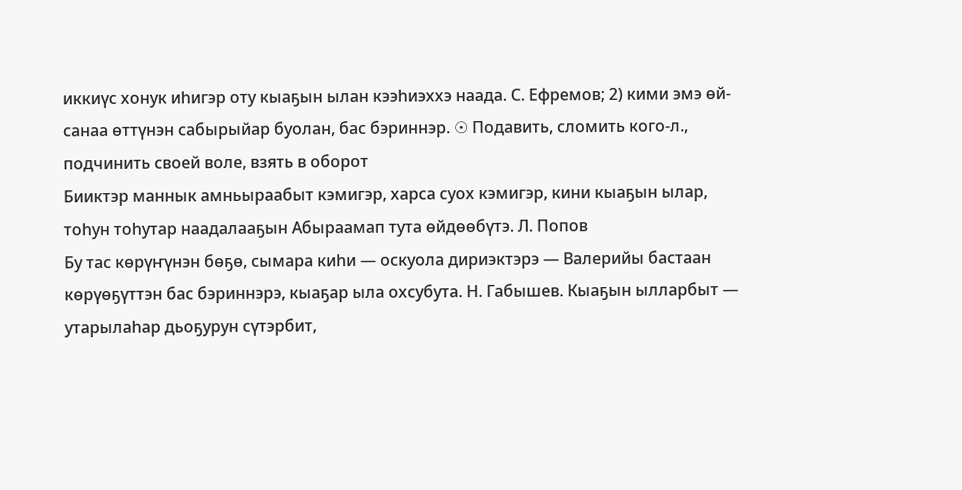иккиүс хонук иһигэр оту кыаҕын ылан кээһиэххэ наада. С. Ефремов; 2) кими эмэ өй-санаа өттүнэн сабырыйар буолан, бас бэриннэр. ☉ Подавить, сломить кого-л., подчинить своей воле, взять в оборот
Бииктэр маннык амньыраабыт кэмигэр, харса суох кэмигэр, кини кыаҕын ылар, тоһун тоһутар наадалааҕын Абыраамап тута өйдөөбүтэ. Л. Попов
Бу тас көрүҥүнэн бөҕө, сымара киһи — оскуола дириэктэрэ — Валерийы бастаан көрүөҕүттэн бас бэриннэрэ, кыаҕар ыла охсубута. Н. Габышев. Кыаҕын ылларбыт — утарылаһар дьоҕурун сүтэрбит,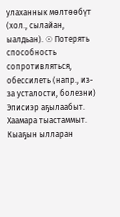улаханнык мөлтөөбүт (хол., сылайан, ыалдьан). ☉ Потерять способность сопротивляться, обессилеть (напр., из-за усталости, болезни)
Эписиэр аҕылаабыт. Хаамара тыастаммыт. Кыаҕын ылларан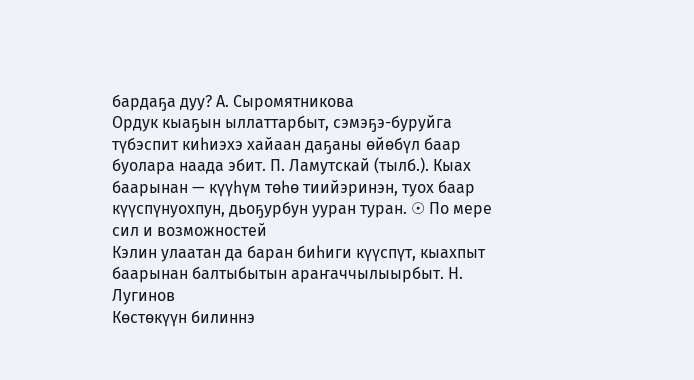бардаҕа дуу? А. Сыромятникова
Ордук кыаҕын ыллаттарбыт, сэмэҕэ-буруйга түбэспит киһиэхэ хайаан даҕаны өйөбүл баар буолара наада эбит. П. Ламутскай (тылб.). Кыах баарынан — күүһүм төһө тиийэринэн, туох баар күүспүнуохпун, дьоҕурбун ууран туран. ☉ По мере сил и возможностей
Кэлин улаатан да баран биһиги күүспүт, кыахпыт баарынан балтыбытын араҥаччылыырбыт. Н. Лугинов
Көстөкүүн билиннэ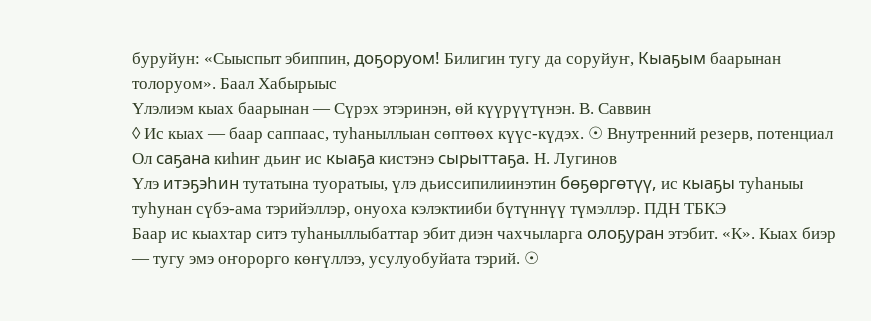буруйун: «Сыыспыт эбиппин, доҕоруом! Билигин тугу да соруйуҥ, Кыаҕым баарынан толоруом». Баал Хабырыыс
Үлэлиэм кыах баарынан — Сүрэх этэринэн, өй күүрүүтүнэн. В. Саввин
◊ Ис кыах — баар саппаас, туһаныллыан сөптөөх күүс-күдэх. ☉ Внутренний резерв, потенциал
Ол саҕана киһиҥ дьиҥ ис кыаҕа кистэнэ сырыттаҕа. Н. Лугинов
Үлэ итэҕэһин тутатына туоратыы, үлэ дьиссипилиинэтин бөҕөргөтүү, ис кыаҕы туһаныы туһунан сүбэ-ама тэрийэллэр, онуоха кэлэктииби бүтүннүү түмэллэр. ПДН ТБКЭ
Баар ис кыахтар ситэ туһаныллыбаттар эбит диэн чахчыларга олоҕуран этэбит. «К». Кыах биэр — тугу эмэ оҥорорго көҥүллээ, усулуобуйата тэрий. ☉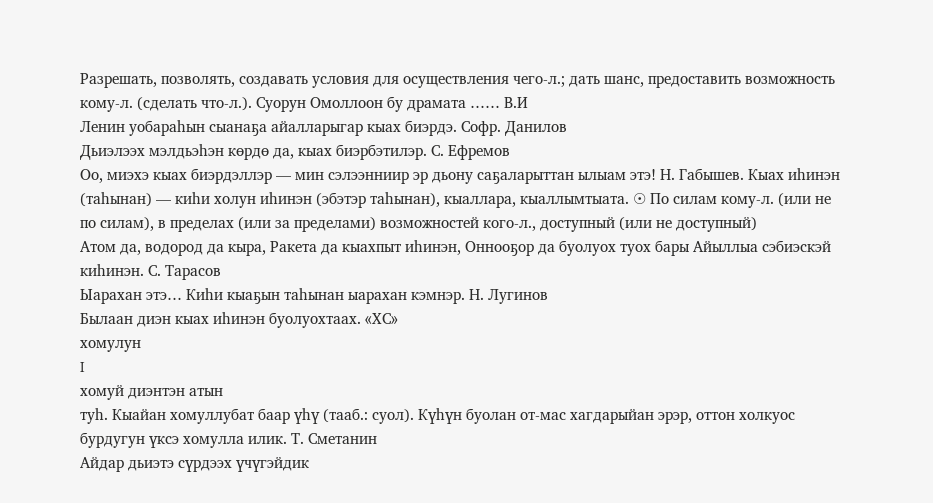Разрешать, позволять, создавать условия для осуществления чего-л.; дать шанс, предоставить возможность кому-л. (сделать что-л.). Суорун Омоллоон бу драмата …… В.И
Ленин уобараһын сыанаҕа айалларыгар кыах биэрдэ. Софр. Данилов
Дьиэлээх мэлдьэһэн көрдө да, кыах биэрбэтилэр. С. Ефремов
Оо, миэхэ кыах биэрдэллэр — мин сэлээнниир эр дьону саҕаларыттан ылыам этэ! Н. Габышев. Кыах иһинэн (таһынан) — киһи холун иһинэн (эбэтэр таһынан), кыаллара, кыаллымтыата. ☉ По силам кому-л. (или не по силам), в пределах (или за пределами) возможностей кого-л., доступный (или не доступный)
Атом да, водород да кыра, Ракета да кыахпыт иһинэн, Оннооҕор да буолуох туох бары Айыллыа сэбиэскэй киһинэн. С. Тарасов
Ыарахан этэ… Киһи кыаҕын таһынан ыарахан кэмнэр. Н. Лугинов
Былаан диэн кыах иһинэн буолуохтаах. «ХС»
хомулун
I
хомуй диэнтэн атын
туһ. Кыайан хомуллубат баар үһү (тааб.: суол). Күһүн буолан от-мас хагдарыйан эрэр, оттон холкуос бурдугун үксэ хомулла илик. Т. Сметанин
Айдар дьиэтэ сүрдээх үчүгэйдик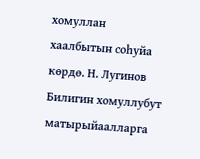хомуллан хаалбытын соһуйа көрдө. Н. Лугинов
Билигин хомуллубут матырыйаалларга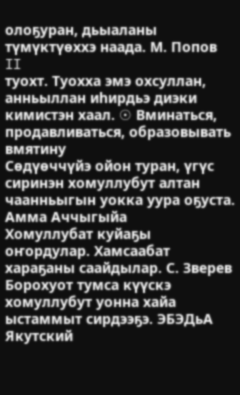олоҕуран, дьыаланы түмүктүөххэ наада. М. Попов
II
туохт. Туохха эмэ охсуллан, анньыллан иһирдьэ диэки кимистэн хаал. ☉ Вминаться, продавливаться, образовывать вмятину
Сөдүөччүйэ ойон туран, үгүс сиринэн хомуллубут алтан чаанньыгын уокка уура оҕуста. Амма Аччыгыйа
Хомуллубат куйаҕы оҥордулар. Хамсаабат хараҕаны саайдылар. С. Зверев
Борохуот тумса күүскэ хомуллубут уонна хайа ыстаммыт сирдээҕэ. ЭБЭДьА
Якутский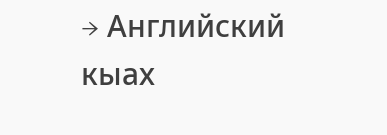→ Английский
кыах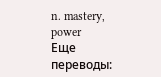n. mastery, power
Еще переводы: